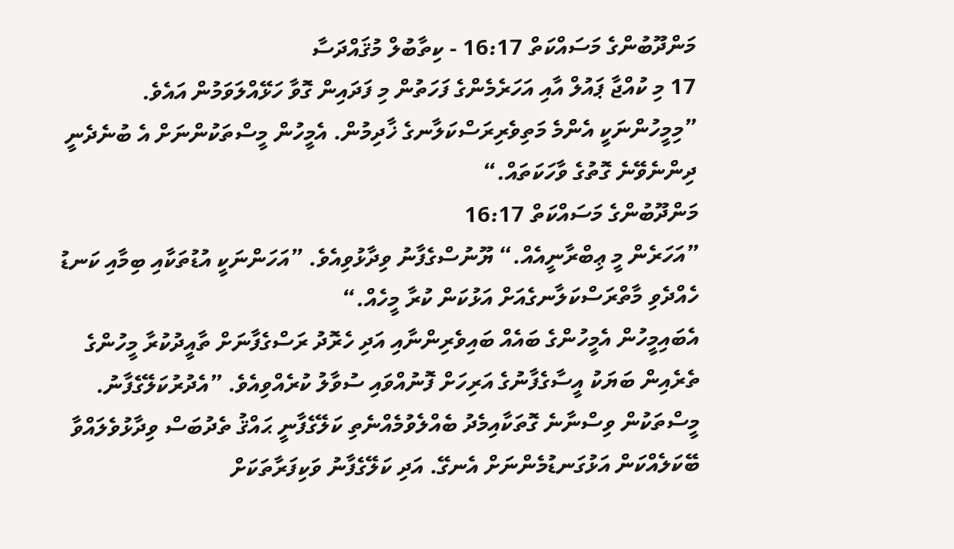މަންދޫބުންގެ މަސައްކަތް 16:17 - ކިތާބުލް މުޤައްދަސާ
17 މި ކުއްޖާ ޕައުލް އާއި އަހަރެމެންގެ ފަހަތުން މި ފަދައިން ގޮވާ ހަޅޭއްލަވަމުން އައެވެ. ”މިމީހުންނަކީ އެންމެ މަތިވެރިރަސްކަލާނގެ ޚާދިމުން. އެމީހުން މީސްތަކުންނަށް އެ ބުނެދެނީ ދިންނެވޭނެ ގޮތުގެ ވާހަކަތައް.“
މަންދޫބުންގެ މަސައްކަތް 16:17
”އަހަރެން މީ ޢިބްރާނީއެއް.“ ޔޫނުސްގެފާނު ވިދާޅުވިއެވެ. ”އަހަންނަކީ އުޑުތަކާއި ބިމާއި ކަނޑު ހެއްދެވި މާތްރަސްކަލާނގެއަށް އަޅުކަން ކުރާ މީހެއް.“
އެބައިމީހުން އެމީހުންގެ ބައެއް ބައިވެރިންނާއި އަދި ހެރޮދު ރަސްގެފާނަށް ތާއީދުކުރާ މީހުންގެ ތެރެއިން ބަޔަކު އީސާގެފާނުގެ އަރިހަށް ފޮނުއްވައި ސުވާލު ކުރެއްވިއެވެ. ”އެދުރުކަލޭގެފާނު. މީސްތަކުން ވިސްނާނެ ގޮތަކާއިމެދު ބެއްލެވުމެއްނެތި ކަލޭގެފާނީ ޙައްޤު ތެދުބަސް ވިދާޅުވެލައްވާ ބޭކަލެއްކަން އަޅުގަނޑުމެންނަށް އެނގޭ. އަދި ކަލޭގެފާނު ވަކިފަރާތަކަށް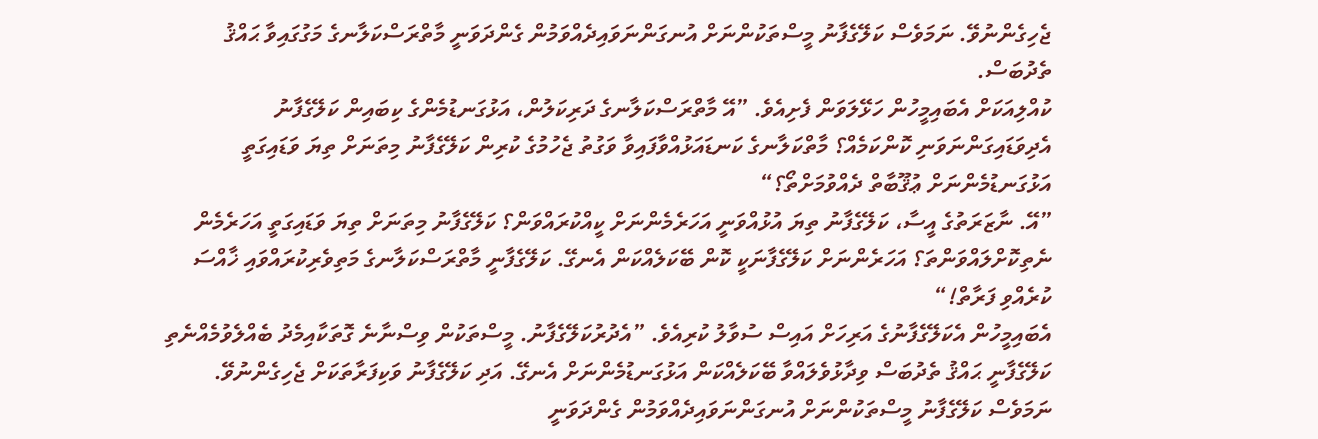ޖެހިގެންނުވޭ. ނަމަވެސް ކަލޭގެފާނު މީސްތަކުންނަށް އުނގަންނަވައިދެއްވަމުން ގެންދަވަނީ މާތްރަސްކަލާނގެ މަގުގައިވާ ޙައްޤު ތެދުބަސް.
ކުއްލިއަކަށް އެބައިމީހުން ހަޅޭލަވަން ފެށިއެވެ. ”އޭ މާތްރަސްކަލާނގެ ދަރިކަލުން، އަޅުގަނޑުމެންގެ ކިބައިން ކަލޭގެފާނު އެދިވަޑައިގަންނަވަނި ކޮންކަމެއް؟ މާތްކަލާނގެ ކަނޑައަޅުއްވާފައިވާ ވަގުތު ޖެހުމުގެ ކުރިން ކަލޭގެފާނު މިތަނަށް ތިޔަ ވަޑައިގަތީ އަޅުގަނޑުމެންނަށް ޢުޤޫބާތް ދެއްވުމަށްތޯ؟“
”އޭ. ނާޒަރަތުގެ އީސާ، ކަލޭގެފާނު ތިޔަ އުޅުއްވަނީ އަހަރެމެންނަށް ކީއްކުރައްވަން؟ ކަލޭގެފާނު މިތަނަށް ތިޔަ ވަޑައިގަތީ އަހަރެމެން ނެތިކޮށްލައްވަންތަ؟ އަހަރެންނަށް ކަލޭގެފާނަކީ ކޮން ބޭކަލެއްކަން އެނގޭ. ކަލޭގެފާނީ މާތްރަސްކަލާނގެ މަތިވެރިކުރައްވައި ޚާއްސަ ކުރެއްވި ފަރާތް!“
އެބައިމީހުން އެކަލޭގެފާނުގެ އަރިހަށް އައިސް ސުވާލު ކުރިއެވެ. ”އެދުރުކަލޭގެފާނު. މީސްތަކުން ވިސްނާނެ ގޮތަކާއިމެދު ބެއްލެވުމެއްނެތި ކަލޭގެފާނީ ޙައްޤު ތެދުބަސް ވިދާޅުވެލައްވާ ބޭކަލެއްކަން އަޅުގަނޑުމެންނަށް އެނގޭ. އަދި ކަލޭގެފާނު ވަކިފަރާތަކަށް ޖެހިގެންނުވޭ. ނަމަވެސް ކަލޭގެފާނު މީސްތަކުންނަށް އުނގަންނަވައިދެއްވަމުން ގެންދަވަނީ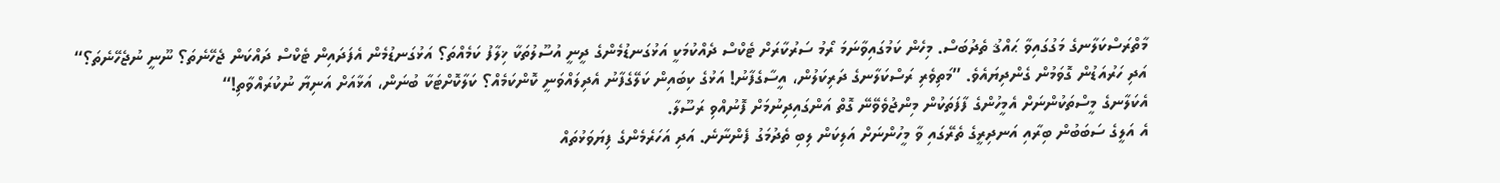މާތްރަސްކަލާނގެ މަގުގައިވާ ޙައްޤު ތެދުބަސް. މިހެން ކަމުގައިވާނަމަ ރޯމު ސަރުކާރަށް ޓެކްސް ދެއްކުމަކީ އަޅުގަނޑުމެންގެ ދީނީ އުސޫލުތަކާ ޚިލާފު ކަމެއްތަ؟ އަޅުގަނޑުމެން އެފަދައިން ޓެކްސް ދައްކަން ޖެހޭނެތަ؟ ނޫނީ ނުޖެހޭނެތަ؟“
އަދި ހަރުއަޑުން ގޮވަމުން ގެންދިޔައެވެ. ”މަތިވެރި ރަސްކަލާނގެ ދަރިކަލުން، އީސާގެފާނު! އަޅުގެ ކިބައިން ކަލޭގެފާނު އެދިލައްވަނީ ކޮންކަމެއް؟ ކަލާކޮށްޓަކާ ބުނަން، އަޅާއަށް އަނިޔާ ނުކުރައްވާތި!“
އެކަލާނގެ މީސްތަކުންނަށް އެމީހުންގެ ފާފަތަކުން މިންޖުވެވޭނޭ ގޮތް އަންގައިދިނުމަށް ފޮނުއްވި ރަސޫލާ.
އެ އަލީގެ ސަބަބުން ބިރާއި އަނދިރީގެ ތެރޭގައި ވާ މީހުންނަށް އަލިކަން ލިބި ތެދުމަގު ފެންނާނެ. އަދި އަހަރެމެންގެ ފިޔަވަޅުތައް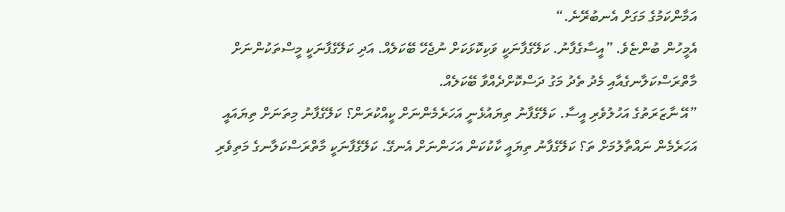އަމާންކަމުގެ މަގަށް އެނބުރޭނެ.“
އެމީހުން ބުންޏެވެ. ”އީސާގެފާނު. ކަލޭގެފާނަކީ ވަކިކޮޅަކަށް ނުޖެހޭ ބޭކަލެއް. އަދި ކަލޭގެފާނަކީ މީސްތަކުންނަށް މާތްރަސްކަލާނގެއާއި މެދު ތެދު މަގު ދަސްކޮށްދެއްވާ ބޭކަލެއް.
”އޭ ނާޒަރަތުގެ އަހުލުވެރި އީސާ. ކަލޭގެފާނު ތިޔައުޅެނީ އަހަރެމެންނަށް ކީއްކުރަން؟ ކަލޭގެފާނު މިތަނަށް ތިޔައައީ އަހަރެމެން ނައްތާލުމަށް ތަ؟ ކަލޭގެފާނު ތިޔައީ ކާކުކަން އަހަންނަށް އެނގޭ. ކަލޭގެފާނަކީ މާތްރަސްކަލާނގެ މަތިވެރި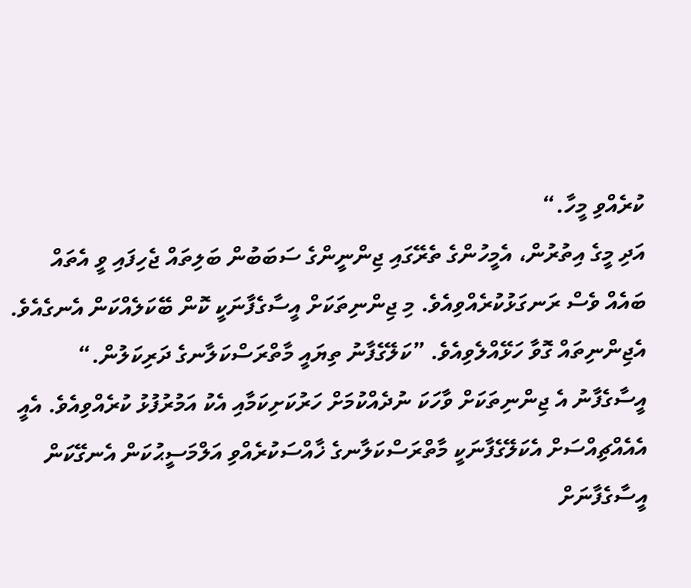ކުރެއްވި މީހާ.“
އަދި މީގެ އިތުރުން، އެމީހުންގެ ތެރޭގައި ޖިންނީންގެ ސަބަބުން ބަލިތައް ޖެހިފައި ވީ އެތައް ބައެއް ވެސް ރަނގަޅުކުރެއްވިއެވެ. މި ޖިންނިތަކަށް އީސާގެފާނަކީ ކޮން ބޭކަލެއްކަން އެނގެއެވެ. އެޖިންނިތައް ގޮވާ ހަޅޭއްލެވިއެވެ. ”ކަލޭގެފާނު ތިޔައީ މާތްރަސްކަލާނގެ ދަރިކަލުން.“ އީސާގެފާނު އެ ޖިންނިތަކަށް ވާހަކަ ނުދެއްކުމަށް ހަރުކަށިކަމާއި އެކު އަމުރުފުޅު ކުރެއްވިއެވެ. އެއީ އެއެއްޗިއްސަށް އެކަލޭގެފާނަކީ މާތްރަސްކަލާނގެ ޚާއްސަކުރެއްވި އަލްމަސީޙުކަން އެނގޭކަން އީސާގެފާނަށް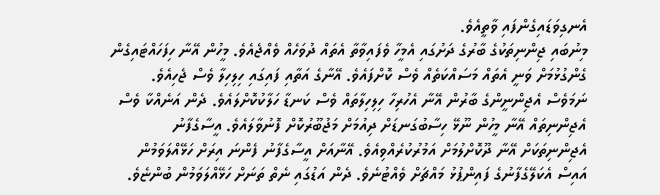އެނގިވަޑައިގެންފައި ވާތީއެވެ.
މިނުބައި ޖިންނިތަކުގެ ބާރުގެ ދަށުގައި އެމީހާ ވެފައިވާތާ އެތައް ދުވަހެއް ވެއްޖެއެވެ. މީހުން އޭނާ ހިފަހައްޓައިގެން ގެންގުޅުމަށް ވަނީ އެތައް މަސައްކަތެއް ވެސް ކޮށްފައެވެ. އޭނާގެ އަތާއި ފައިގައި ހިލިހިލާ ވެސް ޖެހިއެވެ. ނަމަވެސް އެޖިންނީންގެ ބާރުން އޭނާ އެހުރިހާ ހިލިހިލާތައް ވެސް ކަނޑާ ހަލާކުކޮށްލައެވެ. ދެން އަނެއްކާ ވެސް އެޖިންނިތައް އޭނާ މީހުން ނޫޅޭ ހިސާބުގަނޑަށް ދިއުމަށް މަޖުބޫރުކޮށް ފޮނުވާލައެވެ. އީސާގެފާނު އެޖިންނިތަކަށް އޭނާ ދޫކޮށްލުމަށް އަމުރުކުރެއްވިއެވެ. އޭނާއަށް އީސާގެފާނު ފެންނަ އިރަށް ހަޅޭއްލަވަމުން އައިސް އެކަލޭގެފާނުގެ ފައިންޕުޅު މައްޗަށް ވެއްޓުނެވެ. ދެން އަޑުގައި ނެތް ތަނަށް ހަޅޭއްލަވަމުން ބުންޏެވެ.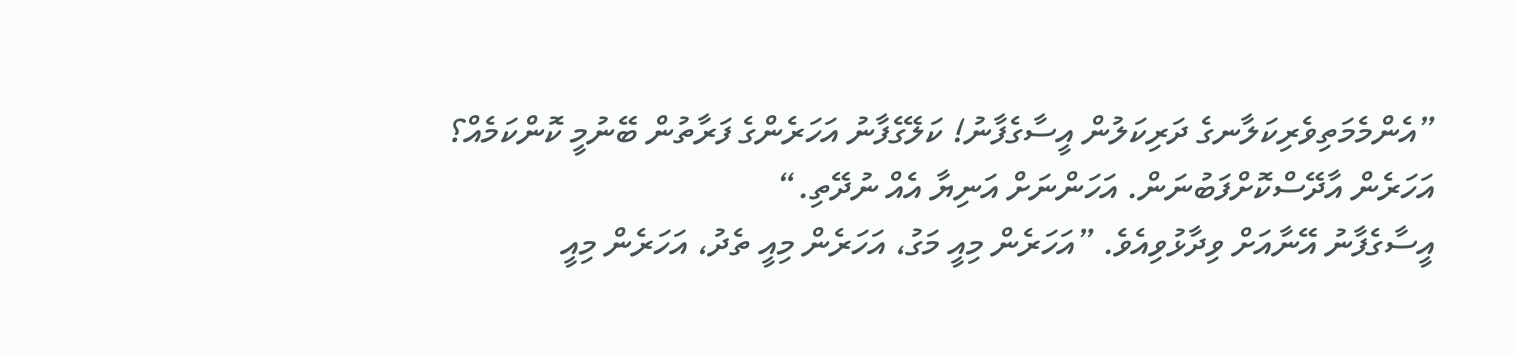”އެންމެމަތިވެރިކަލާނގެ ދަރިކަލުން އީސާގެފާނު! ކަލޭގެފާނު އަހަރެންގެ ފަރާތުން ބޭނުމީ ކޮންކަމެއް؟ އަހަރެން އާދޭސްކޮށްފަބުނަން. އަހަންނަށް އަނިޔާ އެއް ނުދޭތި.“
އީސާގެފާނު އޭނާއަށް ވިދާޅުވިއެވެ. ”އަހަރެން މިއީ މަގު، އަހަރެން މިއީ ތެދު، އަހަރެން މިއީ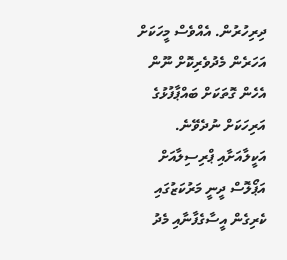ދިރިހުރުން. އެއްވެސް މީހަކަށް އަހަރެން މެދުވެރިކޮށް ނޫން އެހެން ގޮތަކަށް ބައްޕާފުޅުގެ އަރިހަކަށް ނުދެވޭނެ.
އަކީލާއަށާއި ޕްރިސިލާއަށް އަޕޯލޮސް ދީނީ މަރުކަޒުގައި ކެރިގެން އީސާގެފާނާއި މެދު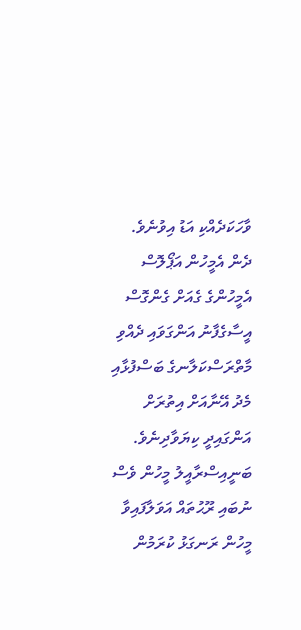ވާހަކަދެއްކި އަޑު އިވުނެވެ. ދެން އެމީހުން އަޕޯލޮސް އެމީހުންގެ ގެއަށް ގެންގޮސް އީސާގެފާނު އަންގަވައި ދެއްވި މާތްރަސްކަލާނގެ ބަސްފުޅާއި މެދު އޭނާއަށް އިތުރަށް އަންގައިދީ ކިޔަވާދިނެވެ.
ބަނީއިސްރާއީލު މީހުން ވެސް ނުބައި ރޫޙުތައް އަވަލާފައިވާ މީހުން ރަނގަޅު ކުރަމުން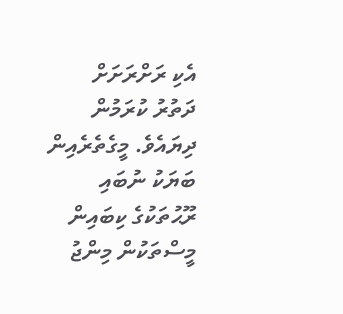އެކި ރަށްރަށަށް ދަތުރު ކުރަމުން ދިޔައެވެ. މީގެތެރެއިން ބަޔަކު ނުބައި ރޫޙުތަކުގެ ކިބައިން މީސްތަކުން މިންޖު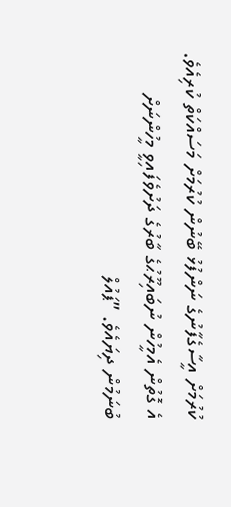ކުރުމަށް އީސާގެފާނުގެ ނަންފުޅު ބޭނުން ކުރުމަށް މަސައްކަތް ކުރިއެވެ. އެ ގޮތުން އެމީހުން ނުބައިރޫޙުގެ ބާރުގެ ދަށުވެފައިވީ މީހުންނަށް ބުނަމުން ދިޔައެވެ. ”ޕައުލް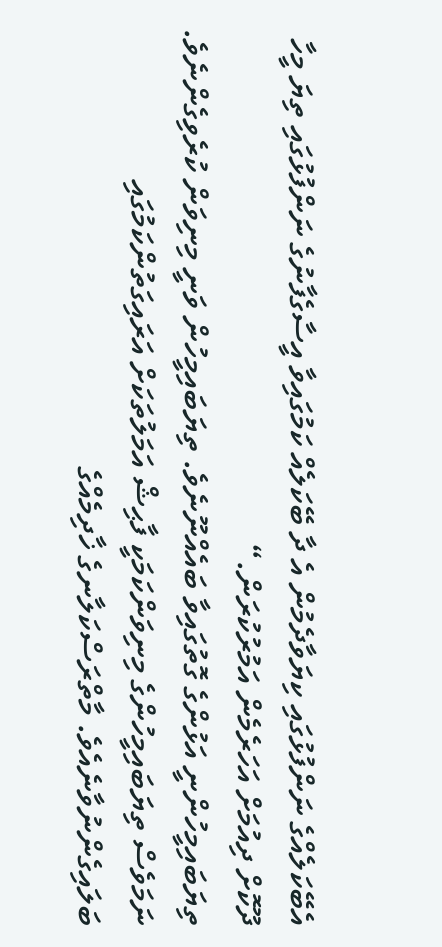އެބޭކަލެއްގެ ނަންފުޅުގައި ކިޔަވާދެމުން އެ ދާ ބޭކަލެއް ކަމުގައިވާ އީސާގެފާނުގެ ނަންފުޅުގައި ތިޔަ މީހާ ދޫކޮށް ދިއުމަށް އަހަރެމެން އަމުރުކުރަން.“
ތިޔަބައިމީހުންނީ އަޅުންގެ ގޮތުގައިވާ ބައެއްނޫނެވެ. ތިޔަބައިމީހުން ވަނީ މިނިވަން ކުރެވިގެންނެވެ. ނަމަވެސް ތިޔަބައިމީހުންގެ މިނިވަންކަމަކީ ފާޙިޝް އަމަލުތަކަށް އަރައިގަތުންކަމުގައި ބަލައިގެންނުވާނެއެވެ. މާތްރަސްކަލާނގެ ޚާދިމެއްގެ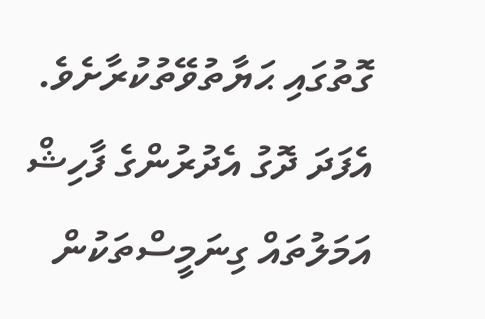ގޮތުގައި ޙަޔާތުވޭތުކުރާށެވެ.
އެފަދަ ދޮގު އެދުރުންގެ ފާހިޝް އަމަލުތައް ގިނަމީސްތަކުން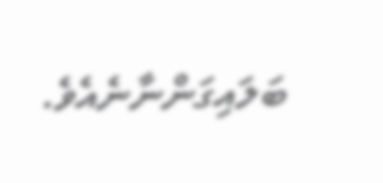ބަލައިގަންނާނެއެވެ.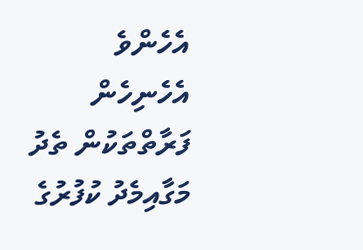އެހެންވެ އެހެނިހެން ފަރާތްތަކުން ތެދު މަގާއިމެދު ކުފުރުގެ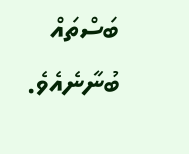ބަސްތައް ބުނާނެއެވެ.